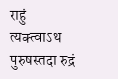राहुं त्यक्त्वाऽथ पुरुषस्तदा रुद्रं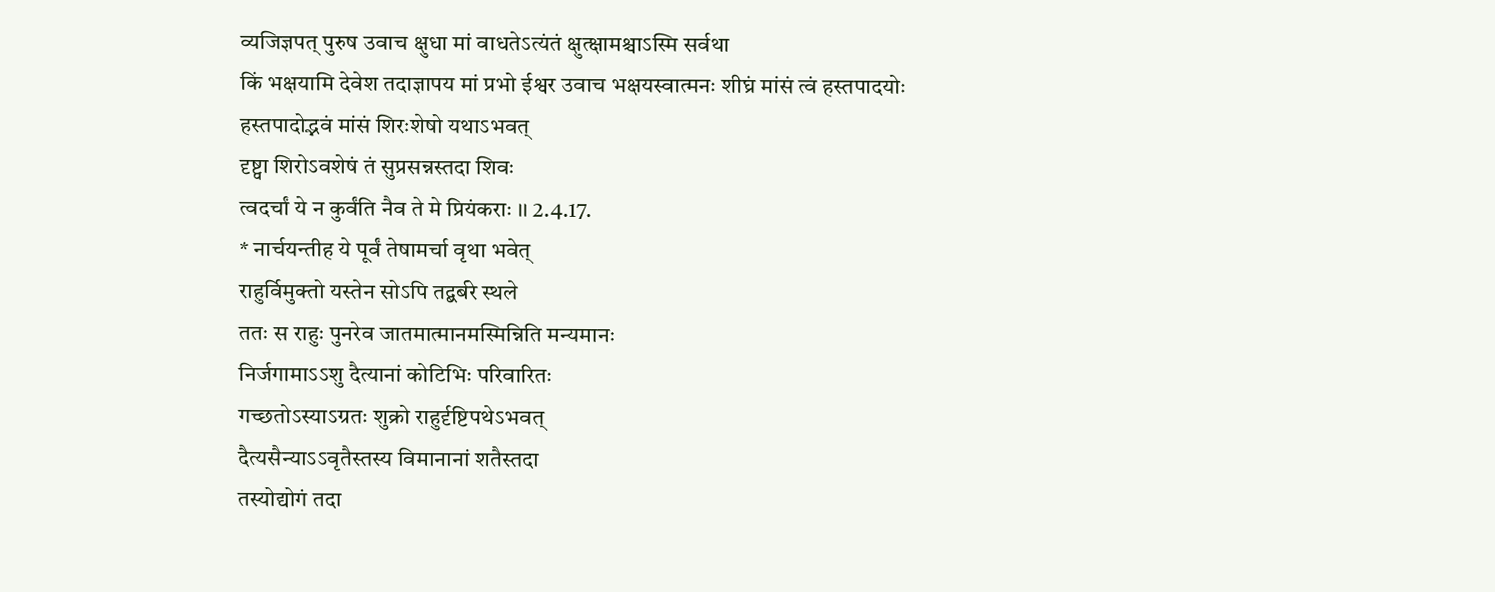व्यजिज्ञपत् पुरुष उवाच क्षुधा मां वाधतेऽत्यंतं क्षुत्क्षामश्चाऽस्मि सर्वथा
किं भक्षयामि देवेश तदाज्ञापय मां प्रभो ईश्वर उवाच भक्षयस्वात्मनः शीघ्रं मांसं त्वं हस्तपादयोः
हस्तपादोद्भवं मांसं शिरःशेषो यथाऽभवत्
दृष्ट्वा शिरोऽवशेषं तं सुप्रसन्नस्तदा शिवः
त्वदर्चां ये न कुर्वंति नैव ते मे प्रियंकराः ।। 2.4.17.
* नार्चयन्तीह ये पूर्वं तेषामर्चा वृथा भवेत्
राहुर्विमुक्तो यस्तेन सोऽपि तद्बर्बरे स्थले
ततः स राहुः पुनरेव जातमात्मानमस्मिन्निति मन्यमानः
निर्जगामाऽऽशु दैत्यानां कोटिभिः परिवारितः
गच्छतोऽस्याऽग्रतः शुक्रो राहुर्दृष्टिपथेऽभवत्
दैत्यसैन्याऽऽवृतैस्तस्य विमानानां शतैस्तदा
तस्योद्योगं तदा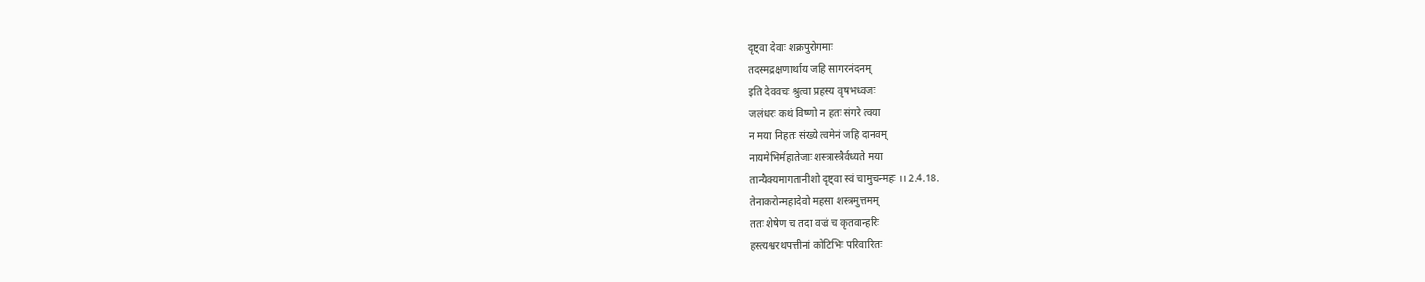दृष्ट्वा देवाः शक्रपुरोगमाः
तदस्मद्रक्षणार्थाय जहि सागरनंदनम्
इति देववचः श्रुत्वा प्रहस्य वृषभध्वजः
जलंधरः कथं विष्णो न हतः संगरे त्वया
न मया निहतः संख्ये त्वमेनं जहि दानवम्
नायमेभिर्महातेजाः शस्त्रास्त्रैर्वध्यते मया
तान्यैक्यमागतानीशो दृष्ट्वा स्वं चामुचन्महः ।। 2.4.18.
तेनाकरोन्महादेवो महसा शस्त्रमुत्तमम्
ततः शेषेण च तदा वज्रं च कृतवान्हरिः
हस्त्यश्वरथपत्तीनां कोटिभिः परिवारितः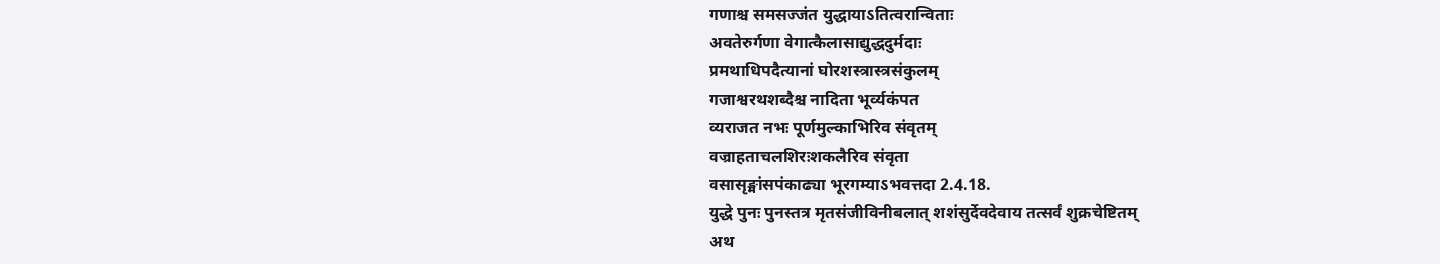गणाश्च समसज्जंत युद्धायाऽतित्वरान्विताः
अवतेरुर्गणा वेगात्कैलासाद्युद्धदुर्मदाः
प्रमथाधिपदैत्यानां घोरशस्त्रास्त्रसंकुलम्
गजाश्वरथशब्दैश्च नादिता भूर्व्यकंपत
व्यराजत नभः पूर्णमुल्काभिरिव संवृतम्
वज्राहताचलशिरःशकलैरिव संवृता
वसासृङ्मांसपंकाढ्या भूरगम्याऽभवत्तदा 2.4.18.
युद्धे पुनः पुनस्तत्र मृतसंजीविनीबलात् शशंसुर्देवदेवाय तत्सर्वं शुक्रचेष्टितम्
अथ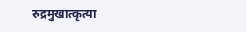रुद्रमुखात्कृत्या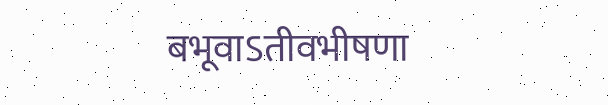बभूवाऽतीवभीषणा